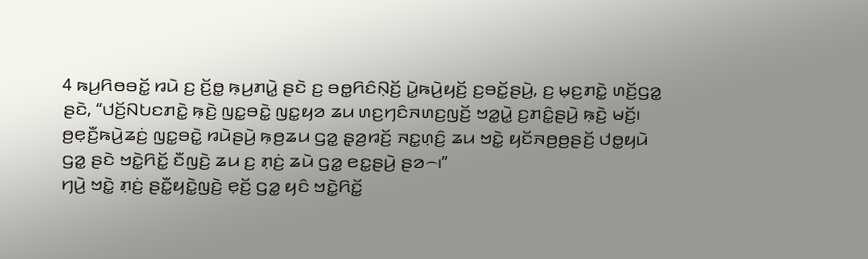4 ꤒꤣ꤬ꤖꤥꤋꤢꤩ꤭ ꤙꤣꤧ ꤢ꤬ ꤢꤩ꤬ꤥ꤭ ꤒ꤫ꤣ꤬ꤊꤣꤧ꤭ ꤔꤢꤧ ꤢ꤬ ꤋꤥ꤭ꤖꤢꤨꤡ꤫ꤢꤩ꤬ ꤣꤧ꤭ꤒꤣꤧ꤬ꤟꤢꤩ꤬ ꤢ꤬ꤋꤢꤩ꤭ꤔꤣꤧ꤬, ꤢ꤬ ꤗ꤫ꤢ꤬ꤊꤢꤧ꤭ ꤛꤢꤩ꤬ꤞꤤ꤭ ꤔꤢꤧ, “ꤓꤢꤩ꤬ꤡꤝꤢꤊꤢꤧ꤭ ꤒ꤫ꤢꤧ꤬ ꤜꤢ꤭ꤋꤢꤧ꤭ ꤜꤢ꤭ꤟꤤ ꤘꤣ ꤛꤢ꤬ꤚꤢꤨꤏꤛꤢ꤬ꤜꤢꤩ꤬ ꤠꤤ꤭ꤣꤧ꤭ ꤢ꤬ꤊꤢꤨ꤭ꤔꤣꤧ꤬ ꤒ꤫ꤢꤧ꤬ ꤗꤢꤩ꤬꤯ ꤥ꤬ꤕ꤫ꤢꤪ꤬ꤒꤣꤧ꤬ꤘꤢꤦ꤬ ꤜꤢ꤭ꤋꤢꤧ꤭ ꤙꤣꤧꤔꤣꤧ꤬ ꤒ꤫ꤥ꤬ꤘꤣ ꤞꤤ꤭ ꤔ꤫ꤤ꤬ꤙꤢꤩ꤬ ꤏꤢ꤭ꤛ꤫ꤢꤨ꤬ ꤘꤣ ꤠꤢꤧ꤭ ꤟꤢꤩꤏꤥ꤬ꤥ꤬ꤔꤢꤩ꤬ ꤓꤥ꤭ꤟꤣꤧ ꤞꤤ꤭ ꤔꤢꤧ ꤠꤢꤧ꤭ꤖꤢꤩ꤭ ꤢꤪꤜꤢꤧ꤬ ꤘꤣ ꤢ꤬ ꤊ꤫ꤢꤦ꤬ ꤘꤣꤧ ꤞꤤ꤭ ꤕꤢ꤭ꤔꤣꤧ꤬ ꤔꤤ꤮꤯”
ꤚꤣꤧ꤬ ꤠꤢꤧ꤭ ꤊ꤫ꤢꤦ꤬ ꤔꤢꤪ꤭ꤟꤢꤧ꤭ꤜꤢꤧ꤬ ꤕ꤫ꤢꤩ꤬ ꤞꤤ꤭ ꤟꤢꤨ ꤠꤢꤧ꤭ꤖꤢꤩ꤭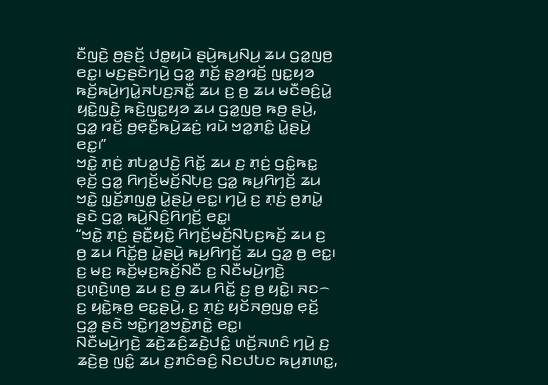ꤢꤪꤜꤢꤧ꤬ ꤥ꤬ꤔꤢꤩ꤬ ꤓꤥ꤭ꤟꤣꤧ ꤔꤣꤧ꤬ꤒꤣ꤬ꤡꤣ꤬ ꤘꤣ ꤞꤤ꤭ꤜꤥ꤬ ꤕꤢ꤭꤯ ꤗꤢ꤬ꤔꤢꤧꤚꤣꤧ꤬ ꤞꤤ꤭ ꤊꤢꤩ꤬ ꤔ꤫ꤤ꤬ꤙꤢꤩ꤬ ꤜꤢ꤭ꤟꤤ ꤒꤢꤩ꤬ꤒꤣꤧ꤬ꤚꤣꤧ꤭ꤏꤝꤢ꤬ꤏꤢꤪ꤭ ꤘꤣ ꤢ꤬ ꤥ꤬ ꤘꤣ ꤗꤢꤪꤋꤢꤨ꤬ꤣꤧ꤭ ꤟꤢꤧ꤭ꤜꤢꤧ꤬ ꤒꤢꤧ꤬ꤜꤢ꤭ꤟꤤ ꤘꤣ ꤞꤤ꤭ꤜꤥ꤬ ꤒꤥ꤬ ꤔꤣꤧ꤬, ꤞꤤ꤭ ꤙꤢꤩ꤬ ꤥ꤬ꤕ꤫ꤢꤪ꤬ꤒꤣꤧ꤬ꤘꤢꤦ꤬ ꤙꤣꤧ ꤠꤤ꤭ꤊꤢꤨ꤭ ꤣꤧ꤭ꤔꤣꤧ꤬ ꤕꤢ꤭꤯”
ꤠꤢꤧ꤭ ꤊ꤫ꤢꤦ꤬ ꤊꤝꤤ꤭ꤓꤢꤧ꤬ ꤖꤢꤩ꤭ ꤘꤣ ꤢ꤬ ꤊ꤫ꤢꤦ꤬ ꤞꤢꤨ꤭ꤒꤢ꤭ ꤕ꤫ꤢꤩ꤬ ꤞꤤ꤭ ꤖꤚꤢꤩ꤬ꤗꤢꤩ꤬ꤡꤝ꤫ꤢ꤬ ꤞꤤ꤭ ꤒꤣ꤬ꤖꤚꤢꤩ꤬ ꤘꤣ ꤠꤢꤧ꤭ ꤜ꤫ꤢꤩ꤬ꤊꤜꤥ꤭ ꤣꤧ꤭ꤔꤣꤧ꤬ ꤕꤢ꤭꤯ ꤚꤣꤧ꤬ ꤢ꤬ ꤊ꤫ꤢꤦ꤬ ꤥ꤬ꤊꤣꤧ꤭ ꤔꤢꤧ ꤞꤤ꤭ ꤒꤣꤧ꤬ꤡꤢꤨ꤬ꤖꤚꤢꤩ꤬ ꤕꤢ꤭꤯
“ꤠꤢꤧ꤭ ꤊ꤫ꤢꤦ꤬ ꤔꤢꤪ꤭ꤟꤢꤧ꤭ ꤖꤚꤢꤩ꤬ꤗꤢꤩ꤬ꤡꤝ꤫ꤢ꤬ꤒꤢꤩ꤬ ꤘꤣ ꤢ꤬ ꤥ꤬ ꤘꤣ ꤖꤢꤩ꤭ꤥ꤬ ꤣꤧ꤭ꤔꤣꤧ꤬ ꤒꤣ꤬ꤖꤚꤢꤩ꤬ ꤘꤣ ꤞꤤ꤭ ꤥ꤬ ꤕꤢ꤭꤯ ꤢ꤬ ꤗꤢ꤬ ꤒꤢꤩ꤬ꤗ꤫ꤢ꤬ꤒꤢꤩ꤬ꤡꤢꤪ ꤢ꤬ ꤡꤢꤪꤗꤣꤧ꤬ꤚꤢꤧ꤬ ꤢ꤬ꤛ꤫ꤢꤧ꤬ꤛꤥ꤬ ꤘꤣ ꤢ꤬ ꤥ꤬ ꤘꤣ ꤖꤢꤩ꤭ ꤢ꤬ ꤥ꤬ ꤟꤢꤧ꤭꤯ ꤏꤢ꤮ ꤢ꤬ ꤟꤢꤧ꤭ꤒ꤫ꤥ꤬ ꤕꤢ꤭ꤔꤣꤧ꤬, ꤢ꤬ ꤊ꤫ꤢꤦ꤬ ꤟꤢꤩꤏꤥ꤬ꤜꤥ꤭ ꤕ꤫ꤢꤩ꤬ ꤞꤤ꤭ ꤔꤢꤧ ꤠꤢꤧ꤭ꤚꤤ꤬ꤠꤢꤧ꤭ꤊꤢꤧ꤭ ꤕꤢ꤭꤯
ꤡꤢꤪꤗꤣꤧ꤬ꤚꤢꤧ꤬ ꤘꤢꤧ꤬ꤘꤢꤨ꤬ꤘꤢꤧ꤬ꤓꤢꤨ꤭ ꤛꤢꤩ꤬ꤏꤛꤢꤨ ꤚꤣꤧ꤬ ꤢ꤬ ꤘꤢꤧ꤬ꤥ꤬ ꤜꤢꤨ꤭ ꤘꤣ ꤢ꤬ꤊꤢꤨꤋꤢꤨ꤬ ꤡꤢꤓꤝꤢ ꤒꤣ꤬ꤊꤛꤢ꤭,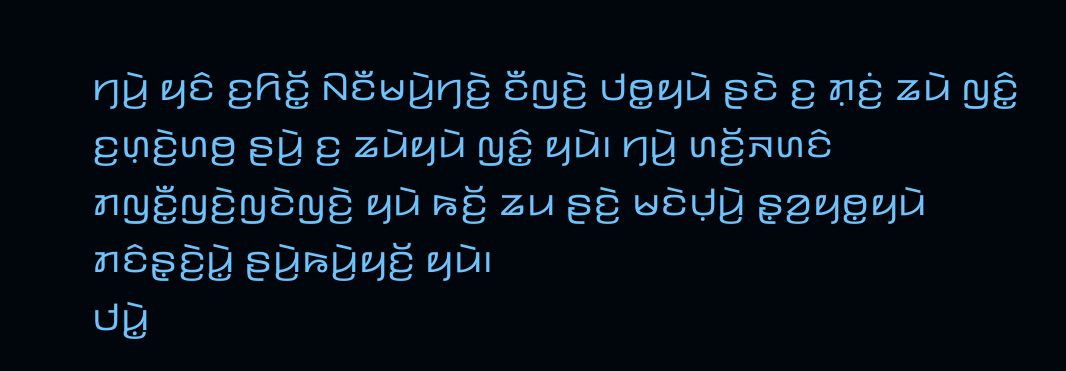ꤚꤣꤧ꤬ ꤟꤢꤨ ꤢ꤬ꤖꤢꤩ꤭ ꤡꤢꤪꤗꤣꤧ꤬ꤚꤢꤧ꤬ ꤢꤪꤜꤢꤧ꤬ ꤓꤥ꤭ꤟꤣꤧ ꤔꤢꤧ ꤢ꤬ ꤊ꤫ꤢꤦ꤬ ꤘꤣꤧ ꤜꤢꤨ꤭ ꤢ꤬ꤛ꤫ꤢꤧ꤬ꤛꤥ꤬ ꤔꤣꤧ꤬ ꤢ꤬ ꤘꤣꤧꤟꤣꤧ ꤜꤢꤨ꤭ ꤟꤣꤧ꤯ ꤚꤣꤧ꤬ ꤛꤢꤩ꤬ꤏꤛꤢꤨ ꤊꤜꤢꤪ꤭ꤜꤢꤧ꤬ꤜꤢꤧꤜꤢꤧ꤬ ꤟꤣꤧ ꤒꤢꤩ꤬ ꤘꤣ ꤔꤢꤧ꤬ ꤗꤢꤧꤓ꤫ꤣꤧ꤬ ꤔ꤫ꤤ꤬ꤟꤥ꤭ꤟꤣꤧ ꤊꤢꤨꤔ꤫ꤢꤧ꤬ꤣꤧ꤭ ꤔꤣꤧ꤬ꤒꤣꤧ꤬ꤟꤢꤩ꤬ ꤟꤣꤧ꤯
ꤓꤣꤧ꤭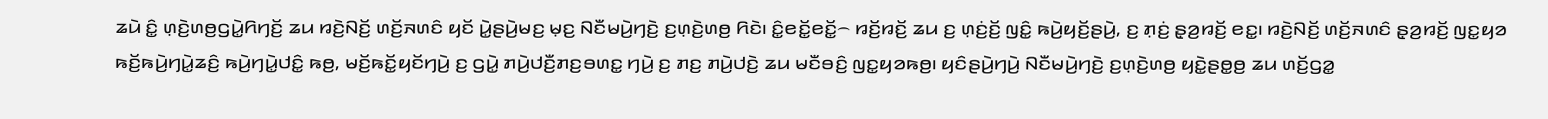ꤘꤣꤧ ꤢꤨ꤭ ꤛ꤫ꤢꤧ꤬ꤛꤥ꤬ꤞꤣꤧ꤭ꤖꤚꤢꤩ꤬ ꤘꤣ ꤙꤢꤧ꤬ꤡꤢꤩ꤬ ꤛꤢꤩ꤬ꤏꤛꤢꤨ ꤟꤢꤩ ꤣꤧ꤭ꤔꤣꤧ꤬ꤗꤢ꤬ ꤗ꤫ꤢ꤬ ꤡꤢꤪꤗꤣꤧ꤬ꤚꤢꤧ꤬ ꤢ꤬ꤛ꤫ꤢꤧ꤬ꤛꤥ꤬ ꤖꤢꤧ꤯ ꤢꤨ꤭ꤕꤢꤩ꤭ꤕꤢꤩ꤭꤮ ꤙꤢꤩ꤬ꤙꤢꤩ꤬ ꤘꤣ ꤢ꤬ ꤛ꤫ꤢꤦ꤬ꤢꤩ꤬ ꤜꤢꤨ꤭ ꤒꤣꤧ꤬ꤟꤢꤩ꤬ꤔꤣꤧ꤬, ꤢ꤬ ꤊ꤫ꤢꤦ꤬ ꤔ꤫ꤤ꤬ꤙꤢꤩ꤬ ꤕꤢ꤭꤯ ꤙꤢꤧ꤬ꤡꤢꤩ꤬ ꤛꤢꤩ꤬ꤏꤛꤢꤨ ꤔ꤫ꤤ꤬ꤙꤢꤩ꤬ ꤜꤢ꤭ꤟꤤ ꤒꤢꤩ꤬ꤒꤣꤧ꤬ꤚꤣꤧ꤭ꤘꤢꤨ꤬ ꤒꤣꤧ꤬ꤚꤣꤧ꤭ꤓꤢꤨ꤭ ꤒꤥ꤬, ꤗꤢꤩ꤬ꤒꤢꤩ꤭ꤟꤢꤩꤚꤣꤧ꤬ ꤢ꤬ ꤞꤣꤧ꤭ ꤊꤣꤧ꤬ꤓꤢꤪ꤬ꤊꤢ꤬ꤋꤛꤢ꤭ ꤚꤣꤧ꤬ ꤢ꤬ ꤊꤢ꤬ ꤊꤣꤧ꤬ꤓꤢꤧ꤬ ꤘꤣ ꤗꤢꤪꤋꤢꤨ꤬ ꤜꤢ꤭ꤟꤤꤒꤥ꤬꤯ ꤟꤢꤨꤔꤣꤧ꤬ꤚꤣꤧ꤬ ꤡꤢꤪꤗꤣꤧ꤬ꤚꤢꤧ꤬ ꤢ꤬ꤛ꤫ꤢꤧ꤬ꤛꤥ꤬ ꤟꤢꤧ꤭ꤔꤥ꤭ꤥ꤬ ꤘꤣ ꤛꤢꤩ꤬ꤞꤤ꤭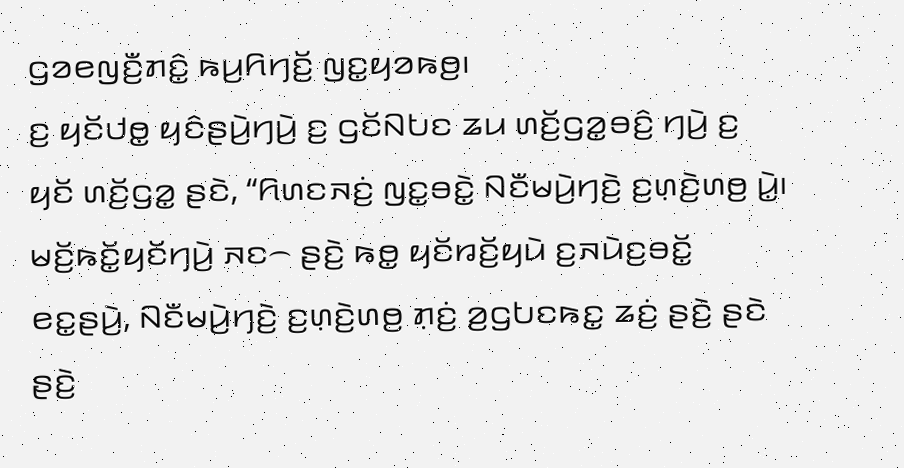ꤞꤤꤕꤜꤢꤪ꤬ꤊꤢꤨ꤭ ꤒꤣ꤬ꤖꤚꤢꤩ꤬ ꤜꤢ꤭ꤟꤤꤒꤥ꤬꤯
ꤢ꤬ ꤟꤢꤩꤓꤥ꤭ ꤟꤢꤨꤔꤣꤧ꤬ꤚꤣꤧ꤬ ꤢ꤬ ꤞꤢꤩꤡꤝꤢ ꤘꤣ ꤛꤢꤩ꤬ꤞꤤ꤭ꤋꤢꤨ꤬ ꤚꤣꤧ꤬ ꤢ꤬ ꤟꤢꤩ ꤛꤢꤩ꤬ꤞꤤ꤭ ꤔꤢꤧ, “ꤖꤛꤢꤏꤢꤦ꤬ ꤜꤢ꤭ꤋꤢꤧ꤭ ꤡꤢꤪꤗꤣꤧ꤬ꤚꤢꤧ꤬ ꤢ꤬ꤛ꤫ꤢꤧ꤬ꤛꤥ꤬ ꤣꤧ꤭꤯
ꤗꤢꤩ꤬ꤒꤢꤩ꤭ꤟꤢꤩꤚꤣꤧ꤬ ꤏꤢ꤮ ꤔꤢꤧ꤬ ꤒꤥ꤭ ꤟꤢꤩꤙꤢꤩ꤬ꤟꤣꤧ ꤢ꤬ꤏꤣꤧꤢ꤬ꤋꤢꤩ꤭ ꤕꤢ꤭ꤔꤣꤧ꤬, ꤡꤢꤪꤗꤣꤧ꤬ꤚꤢꤧ꤬ ꤢ꤬ꤛ꤫ꤢꤧ꤬ꤛꤥ꤬ ꤊ꤫ꤢꤦ꤬ ꤤ꤬ꤞꤝꤢꤒꤢ꤭ ꤘꤢꤦ꤬ ꤔꤢꤧ꤬ ꤔꤢꤧ ꤔꤢꤧ꤬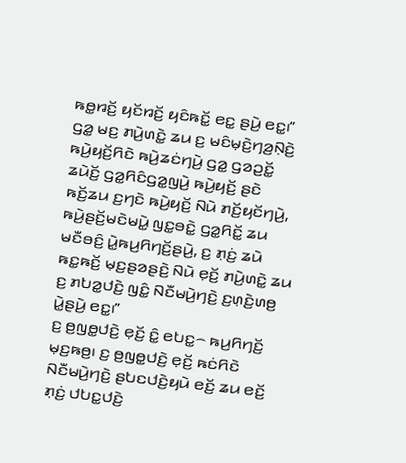ꤒꤥ꤭ꤙꤢꤩ꤬ ꤟꤢꤩꤙꤢꤩ꤬ ꤟꤢꤨꤒꤢꤩ꤭ ꤕꤢ꤭ ꤔꤣꤧ꤬ ꤕꤢ꤭꤯”
ꤞꤤ꤭ ꤗꤢ꤬ ꤊꤣꤧ꤬ꤛꤢꤧ꤭ ꤘꤣ ꤢ꤬ ꤗꤢꤨꤗ꤫ꤢꤧ꤬ꤚꤤ꤬ꤡ꤫ꤢꤧ꤬ ꤒꤣꤧ꤬ꤟꤢꤩ꤬ꤖꤢꤧ ꤒꤣꤧ꤬ꤘꤢꤦꤚꤣꤧ꤬ ꤞꤤ꤭ ꤞꤤꤑꤢꤩ꤭ ꤘꤣꤧꤢꤩ꤬ ꤞꤤ꤭ꤖꤢꤨꤞꤤ꤭ꤜꤣꤧ꤬ ꤒꤣꤧ꤬ꤟꤢꤩ꤬ ꤔꤢꤧ ꤒꤢꤩ꤬ꤘꤣ ꤢ꤬ꤚꤢꤧ ꤒꤣꤧ꤬ꤟꤢꤩ꤬ ꤡꤣꤧ ꤊꤢꤩ꤬ꤟꤢꤩꤚꤣꤧ꤬, ꤒꤣꤧ꤬ꤔꤢꤩ꤬ꤗꤢꤧꤗꤣꤧ꤭ ꤜꤢ꤭ꤋꤢꤧ꤭ ꤞꤤ꤭ꤖꤢꤩ꤭ ꤘꤣ ꤗꤢꤪꤋꤢꤨ꤬ ꤣꤧ꤭ꤒꤣ꤬ꤖꤚꤢꤩ꤬ꤔꤣꤧ꤬, ꤢ꤬ ꤊ꤫ꤢꤦ꤬ ꤘꤣꤧ ꤒꤢ꤭ꤒꤢꤩ꤬ ꤗ꤫ꤢ꤬ꤔꤤꤔꤢꤧ꤬ ꤡꤣꤧ ꤕ꤫ꤢꤩ꤬ ꤊꤣꤧ꤬ꤛꤢꤧ꤭ ꤘꤣ ꤢ꤬ ꤊꤝꤤ꤭ꤓꤢꤧ꤬ ꤜꤢꤨ꤭ ꤡꤢꤪꤗꤣꤧ꤬ꤚꤢꤧ꤬ ꤢ꤬ꤛ꤫ꤢꤧ꤬ꤛꤥ꤬ ꤣꤧ꤭ꤔꤣꤧ꤬ ꤕꤢ꤭꤯”
ꤢ꤬ ꤥ꤬ꤜꤥ꤭ꤓꤢꤧ꤬ ꤕ꤫ꤢꤩ꤬ ꤢꤨ꤭ ꤕꤝꤢ꤭꤮ ꤒꤣ꤬ꤖꤚꤢꤩ꤬ ꤗ꤫ꤢ꤬ꤒꤥ꤬꤯ ꤢ꤬ ꤥ꤬ꤜꤥ꤭ꤓꤢꤧ꤬ ꤕ꤫ꤢꤩ꤬ ꤒꤢꤦꤖꤢꤧ ꤡꤢꤪꤗꤣꤧ꤬ꤚꤢꤧ꤬ ꤔꤝꤢꤓꤢꤧ꤬ꤟꤣꤧ ꤕꤢꤩ꤬ ꤘꤣ ꤕꤢꤩ꤬ ꤊ꤫ꤢꤦ꤬ ꤓꤝꤢ꤭ꤓꤢꤧ꤬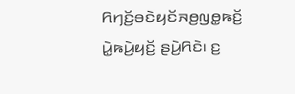ꤖꤚꤢꤩ꤬ꤋꤢꤧꤟꤢꤩꤏꤥ꤬ꤜꤥ꤭ꤒꤢꤩ꤬ ꤣꤧ꤭ꤒꤣꤧ꤬ꤟꤢꤩ꤬ ꤔꤣꤧ꤬ꤖꤢꤧ꤯ ꤢ꤬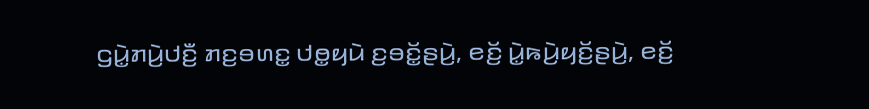ꤞꤣꤧ꤭ꤊꤣꤧ꤬ꤓꤢꤪ꤬ ꤊꤢ꤬ꤋꤛꤢ꤭ ꤓꤥ꤭ꤟꤣꤧ ꤢ꤬ꤋꤢꤩ꤭ꤔꤣꤧ꤬, ꤕꤢꤩ꤬ ꤣꤧ꤭ꤒꤣꤧ꤬ꤟꤢꤩ꤬ꤔꤣꤧ꤬, ꤕꤢꤩ꤬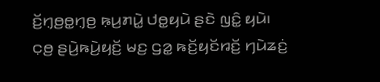ꤢꤩ꤬ꤚ꤫ꤥ꤬ꤥ꤭ꤚ꤫ꤥ꤬ ꤒ꤫ꤣ꤬ꤊꤣꤧ꤭ ꤓꤥ꤭ꤟꤣꤧ ꤔꤢꤧ ꤜꤢꤨ꤭ ꤟꤣꤧ꤯
ꤍ꤫ꤥ꤬ ꤔꤣꤧ꤬ꤒꤣꤧ꤬ꤟꤢꤩ꤬ ꤗꤢ꤬ ꤞꤤ꤭ ꤒꤢꤩ꤬ꤟꤢꤩꤙꤢꤩ꤬ ꤚꤣꤧꤘꤢꤦ꤬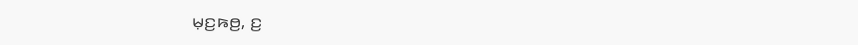ꤗ꤫ꤢ꤬ꤒꤥ꤬, ꤢ꤬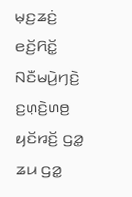ꤗ꤫ꤢ꤬ꤘꤢꤦ꤬ ꤕꤢꤩ꤬ꤖꤢꤩ꤭ ꤡꤢꤪꤗꤣꤧ꤬ꤚꤢꤧ꤬ ꤢ꤬ꤛ꤫ꤢꤧ꤬ꤛꤥ꤬ ꤟꤢꤩꤙꤢꤩ꤬ ꤞꤤ꤭ ꤘꤣ ꤞꤤ꤭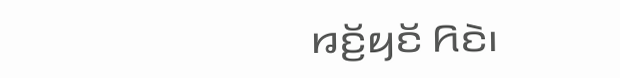ꤙꤢꤩ꤬ꤟꤢꤩ ꤖꤢꤧ꤯